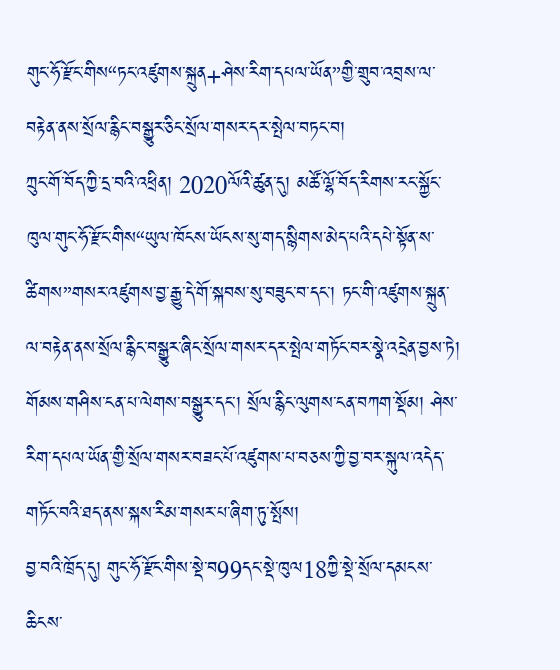གུང་ཧོ་རྫོང་གིས“ཏང་འཛུགས་སྐྲུན+ཤེས་རིག་དཔལ་ཡོན”གྱི་གྲུབ་འབྲས་ལ་བརྟེན་ནས་སྲོལ་རྙིང་བསྒྱུར་ཅིང་སྲོལ་གསར་དར་སྤེལ་བཏང་བ།
ཀྲུང་གོ་བོད་ཀྱི་དྲ་བའི་འཕྲིན། 2020ལོའི་ཚུན་དུ། མཚོ་ལྷོ་བོད་རིགས་རང་སྐྱོང་ཁུལ་གུང་ཧོ་རྫོང་གིས“ཡུལ་ཁོངས་ཡོངས་སུ་གད་སྙིགས་མེད་པའི་དཔེ་སྟོན་ས་ཚིགས”གསར་འཛུགས་བྱ་རྒྱུ་དེ་གོ་སྐབས་སུ་བཟུང་བ་དང་། ཏང་གི་འཛུགས་སྐྲུན་ལ་བརྟེན་ནས་སྲོལ་རྙིང་བསྒྱུར་ཞིང་སྲོལ་གསར་དར་སྤེལ་གཏོང་བར་སྣེ་འདྲེན་བྱས་ཏེ། གོམས་གཤིས་ངན་པ་ལེགས་བསྒྱུར་དང་། སྲོལ་རྙིང་ལུགས་ངན་བཀག་སྡོམ། ཤེས་རིག་དཔལ་ཡོན་གྱི་སྲོལ་གསར་བཟང་པོ་འཛུགས་པ་བཅས་ཀྱི་བྱ་བར་སྐུལ་འདེད་གཏོང་བའི་ཐད་ནས་སྐས་རིམ་གསར་པ་ཞིག་ཏུ་སྤོས།
བྱ་བའི་ཁྲོད་དུ། གུང་ཧོ་རྫོང་གིས་སྡེ་བ99དང་སྡེ་ཁུལ18ཀྱི་སྡེ་སྲོལ་དམངས་ཆིངས་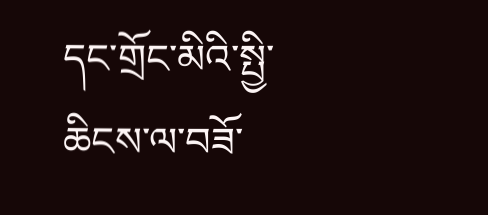དང་གྲོང་མིའི་སྤྱི་ཆིངས་ལ་བཟོ་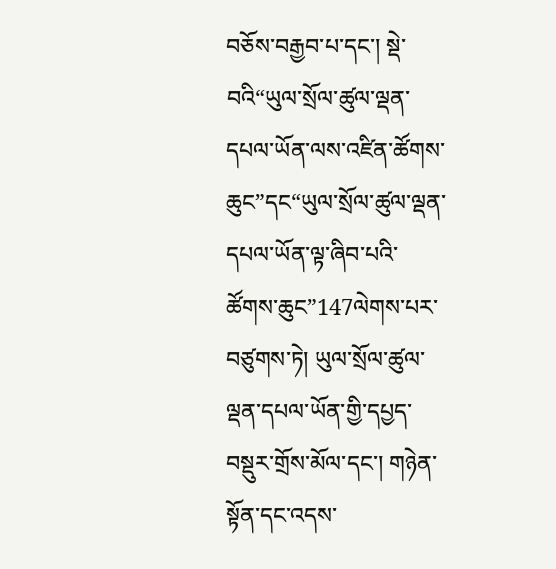བཅོས་བརྒྱབ་པ་དང་། སྡེ་བའི“ཡུལ་སྲོལ་ཚུལ་ལྡན་དཔལ་ཡོན་ལས་འཛིན་ཚོགས་ཆུང”དང“ཡུལ་སྲོལ་ཚུལ་ལྡན་དཔལ་ཡོན་ལྟ་ཞིབ་པའི་ཚོགས་ཆུང”147ལེགས་པར་བཙུགས་ཏེ། ཡུལ་སྲོལ་ཚུལ་ལྡན་དཔལ་ཡོན་གྱི་དཔྱད་བསྡུར་གྲོས་མོལ་དང་། གཉེན་སྟོན་དང་འདས་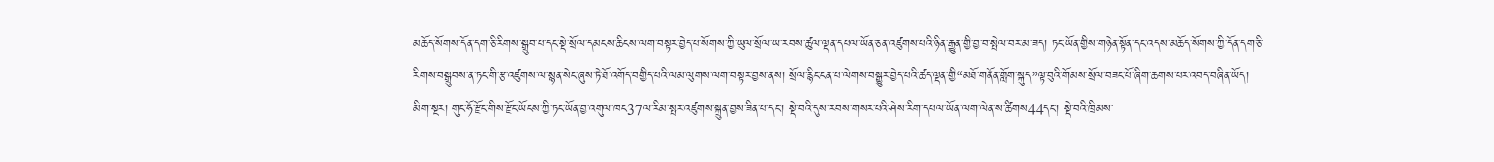མཆོད་སོགས་དོན་དག་ཅི་རིགས་སྒྲུབ་པ་དང་སྡེ་སྲོལ་དམངས་ཆིངས་ལག་བསྟར་བྱེད་པ་སོགས་ཀྱི་ཡུལ་སྲོལ་ཡ་རབས་ཚུལ་ལྡན་དཔལ་ཡོན་ཅན་འཛུགས་པའི་ཉིན་རྒྱུན་གྱི་བྱ་བ་སྤེལ་བར་མ་ཟད། ཏང་ཡོན་གྱིས་གཉེན་སྟོན་དང་འདས་མཆོད་སོགས་ཀྱི་དོན་དག་ཅི་རིགས་བསྒྲུབས་ན་ཏང་གི་རྩ་འཛུགས་ལ་སྙན་སེང་ཞུས་ཏེ་ཐོ་འགོད་བགྱིད་པའི་ལམ་ལུགས་ལག་བསྟར་བྱས་ནས། སྲོལ་རྙིང་ངན་པ་ལེགས་བསྒྱུར་བྱེད་པའི་ཚད་ལྡན་གྱི“མཐོ་གནོན་གློག་སྐུད”ལྟ་བུའི་གོམས་སྲོལ་བཟང་པོ་ཞིག་ཆགས་པར་འབད་བཞིན་ཡོད།
མིག་སྔར། གུང་ཧོ་རྫོང་གིས་རྫོང་ཡོངས་ཀྱི་ཏང་ཡོན་བྱ་འགུལ་ཁང37ལ་རིམ་སྤར་འཛུགས་སྐྲུན་བྱས་ཟིན་པ་དང་། སྡེ་བའི་དུས་རབས་གསར་པའི་ཤེས་རིག་དཔལ་ཡོན་ལག་ལེན་ས་ཚིགས44དང་། སྡེ་བའི་ཁྲིམས་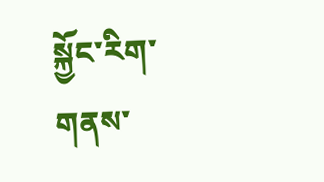སྐྱོང་རིག་གནས་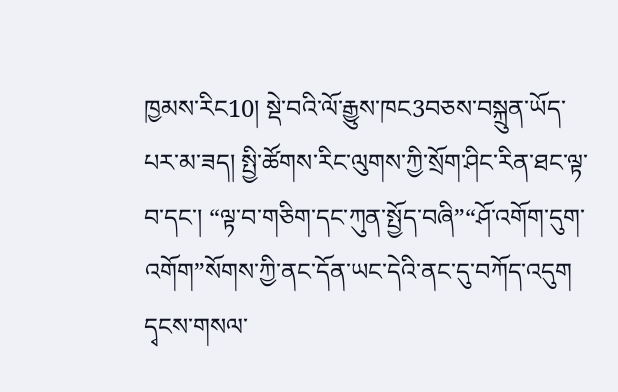ཁྱམས་རིང10། སྡེ་བའི་ལོ་རྒྱུས་ཁང3བཅས་བསྐྲུན་ཡོད་པར་མ་ཟད། སྤྱི་ཚོགས་རིང་ལུགས་ཀྱི་སྲོག་ཤིང་རིན་ཐང་ལྟ་བ་དང་། “ལྟ་བ་གཅིག་དང་ཀུན་སྤྱོད་བཞི”“ཤོ་འགོག་དུག་འགོག”སོགས་ཀྱི་ནང་དོན་ཡང་དེའི་ནང་དུ་བཀོད་འདུག དྭངས་གསལ་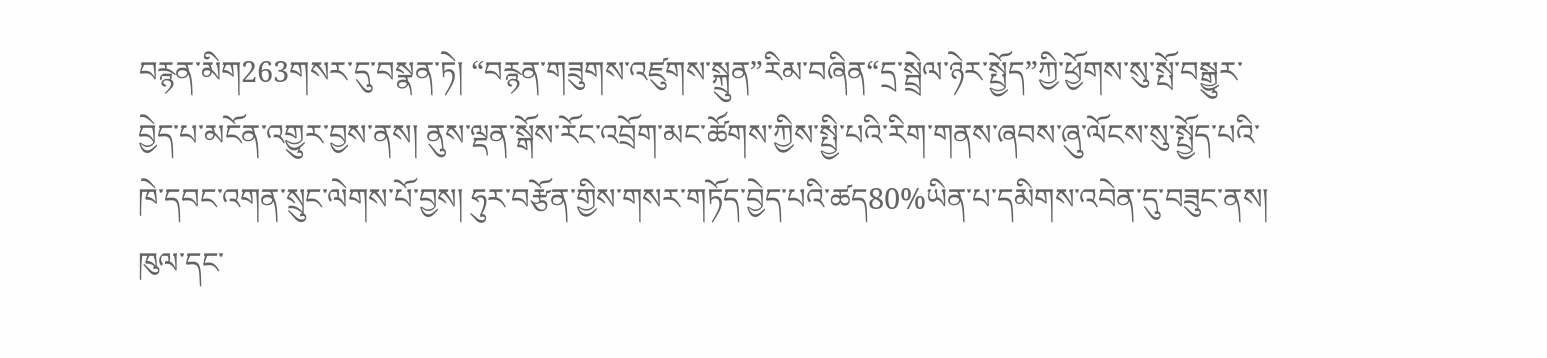བརྙན་མིག263གསར་དུ་བསྣན་ཏེ། “བརྙན་གཟུགས་འཛུགས་སྐྲུན”རིམ་བཞིན“དྲ་སྦྲེལ་ཉེར་སྤྱོད”ཀྱི་ཕྱོགས་སུ་སྤོ་བསྒྱུར་བྱེད་པ་མངོན་འགྱུར་བྱས་ནས། ནུས་ལྡན་སྒོས་རོང་འབྲོག་མང་ཚོགས་ཀྱིས་སྤྱི་པའི་རིག་གནས་ཞབས་ཞུ་ལོངས་སུ་སྤྱོད་པའི་ཁེ་དབང་འགན་སྲུང་ལེགས་པོ་བྱས། ཧུར་བརྩོན་གྱིས་གསར་གཏོད་བྱེད་པའི་ཚད80%ཡིན་པ་དམིགས་འབེན་དུ་བཟུང་ནས། ཁུལ་དང་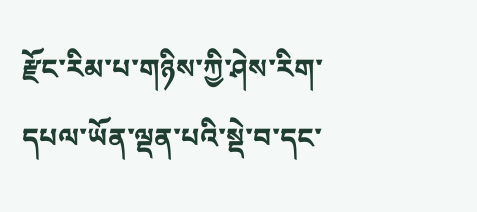རྫོང་རིམ་པ་གཉིས་ཀྱི་ཤེས་རིག་དཔལ་ཡོན་ལྡན་པའི་སྡེ་བ་དང་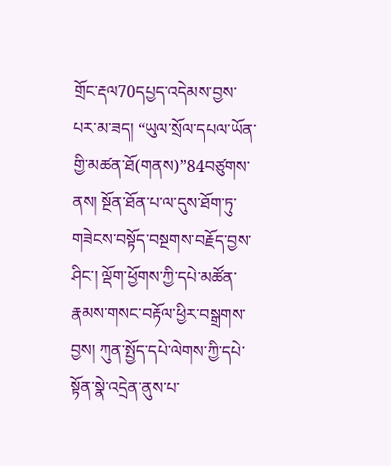གྲོང་རྡལ70དཔྱད་འདེམས་བྱས་པར་མ་ཟད། “ཡུལ་སྲོལ་དཔལ་ཡོན་གྱི་མཚན་ཐོ(གནས)”84བཙུགས་ནས། སྔོན་ཐོན་པ་ལ་དུས་ཐོག་ཏུ་གཟེངས་བསྟོད་བསྔགས་བརྗོད་བྱས་ཤིང་། ལྡོག་ཕྱོགས་ཀྱི་དཔེ་མཚོན་རྣམས་གསང་བརྟོལ་ཕྱིར་བསྒྲགས་བྱས། ཀུན་སྤྱོད་དཔེ་ལེགས་ཀྱི་དཔེ་སྟོན་སྣེ་འདྲེན་ནུས་པ་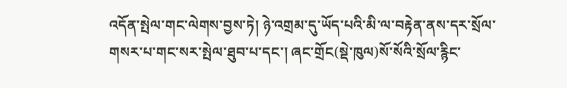འདོན་སྤེལ་གང་ལེགས་བྱས་ཏེ། ཉེ་འགྲམ་དུ་ཡོད་པའི་མི་ལ་བརྟེན་ནས་དར་སྲོལ་གསར་པ་གང་སར་སྤེལ་ཐུབ་པ་དང་། ཞང་གྲོང(སྡེ་ཁུལ)སོ་སོའི་སྲོལ་རྙིང་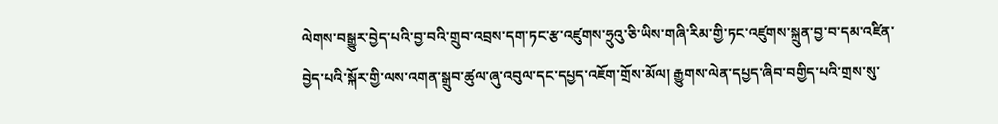ལེགས་བསྒྱུར་བྱེད་པའི་བྱ་བའི་གྲུབ་འབྲས་དག་ཏང་རྩ་འཛུགས་ཧྲུའུ་ཅི་ཡིས་གཞི་རིམ་གྱི་ཏང་འཛུགས་སྐྲུན་བྱ་བ་དམ་འཛིན་བྱེད་པའི་སྐོར་གྱི་ལས་འགན་སྒྲུབ་ཚུལ་ཞུ་འབུལ་དང་དཔྱད་འཇོག་གྲོས་མོལ། རྒྱུགས་ལེན་དཔྱད་ཞིབ་བགྱིད་པའི་གྲས་སུ་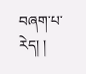བཞག་པ་རེད། །